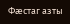Фæстаг азты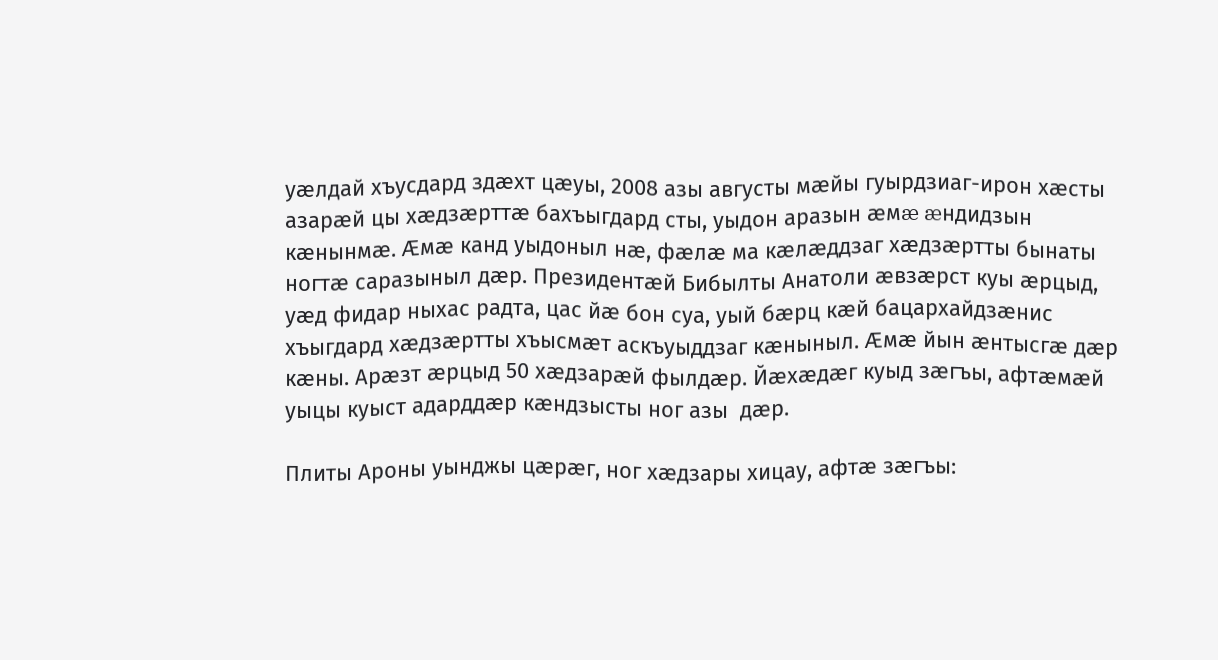уæлдай хъусдард здæхт цæуы, 2008 азы августы мæйы гуырдзиаг-ирон хæсты азарæй цы хæдзæрттæ бахъыгдард сты, уыдон аразын æмæ æндидзын кæнынмæ. Æмæ канд уыдоныл нæ, фæлæ ма кæлæддзаг хæдзæртты бынаты ногтæ саразыныл дæр. Президентæй Бибылты Анатоли æвзæрст куы æрцыд, уæд фидар ныхас радта, цас йæ бон суа, уый бæрц кæй бацархайдзæнис хъыгдард хæдзæртты хъысмæт аскъуыддзаг кæныныл. Æмæ йын æнтысгæ дæр кæны. Арæзт æрцыд 50 хæдзарæй фылдæр. Йæхæдæг куыд зæгъы, афтæмæй уыцы куыст адарддæр кæндзысты ног азы  дæр.

Плиты Ароны уынджы цæрæг, ног хæдзары хицау, афтæ зæгъы: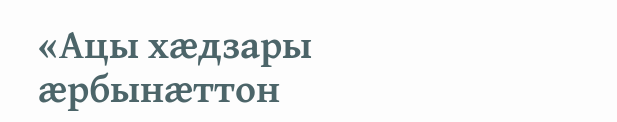«Ацы хæдзары æрбынæттон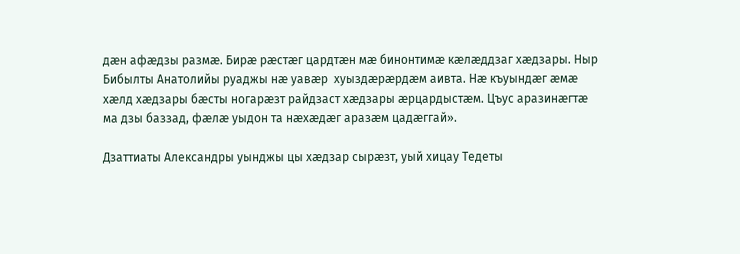дæн афæдзы размæ. Бирæ рæстæг цардтæн мæ бинонтимæ кæлæддзаг хæдзары. Ныр Бибылты Анатолийы руаджы нæ уавæр  хуыздæрæрдæм аивта. Нæ къуындæг æмæ хæлд хæдзары бæсты ногарæзт райдзаст хæдзары æрцардыстæм. Цъус аразинæгтæ ма дзы баззад, фæлæ уыдон та нæхæдæг аразæм цадæггай».

Дзаттиаты Александры уынджы цы хæдзар сырæзт, уый хицау Тедеты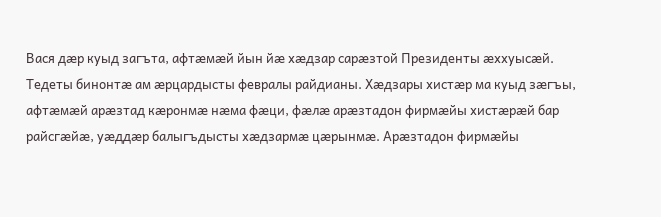Вася дæр куыд загъта, афтæмæй йын йæ хæдзар сарæзтой Президенты æххуысæй. Тедеты бинонтæ ам æрцардысты февралы райдианы. Хæдзары хистæр ма куыд зæгъы, афтæмæй арæзтад кæронмæ нæма фæци, фæлæ арæзтадон фирмæйы хистæрæй бар райсгæйæ, уæддæр балыгъдысты хæдзармæ цæрынмæ. Арæзтадон фирмæйы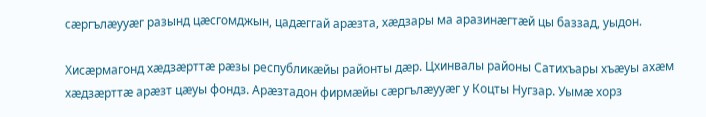сæргълæууæг разынд цæсгомджын, цадæггай арæзта, хæдзары ма аразинæгтæй цы баззад, уыдон.

Хисæрмагонд хæдзæрттæ рæзы республикæйы районты дæр. Цхинвалы районы Сатихъары хъæуы ахæм хæдзæрттæ арæзт цæуы фондз. Арæзтадон фирмæйы сæргълæууæг у Коцты Нугзар. Уымæ хорз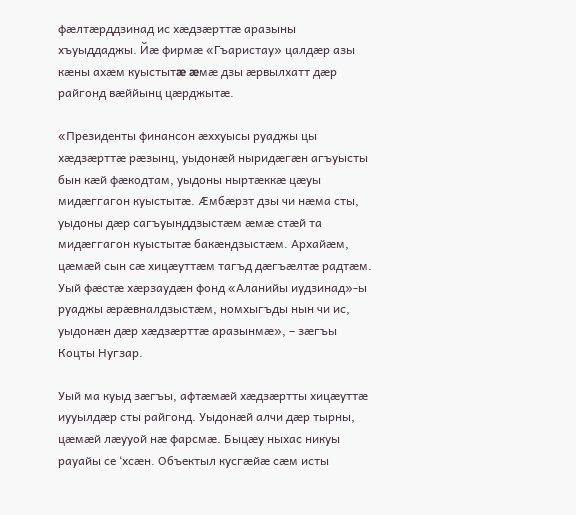фæлтæрддзинад ис хæдзæрттæ аразыны хъуыддаджы. Йæ фирмæ «Гъаристау» цалдæр азы кæны ахæм куыстытæ æмæ дзы æрвылхатт дæр райгонд вæййынц цæрджытæ.

«Президенты финансон æххуысы руаджы цы хæдзæрттæ рæзынц, уыдонæй ныридæгæн агъуысты бын кæй фæкодтам, уыдоны ныртæккæ цæуы мидæггагон куыстытæ. Æмбæрзт дзы чи нæма сты, уыдоны дæр сагъуынддзыстæм æмæ стæй та мидæггагон куыстытæ бакæндзыстæм. Архайæм, цæмæй сын сæ хицæуттæм тагъд дæгъæлтæ радтæм. Уый фæстæ хæрзаудæн фонд «Аланийы иудзинад»-ы руаджы æрæвналдзыстæм, номхыгъды нын чи ис, уыдонæн дæр хæдзæрттæ аразынмæ», – зæгъы Коцты Нугзар.

Уый ма куыд зæгъы, афтæмæй хæдзæртты хицæуттæ иууылдæр сты райгонд. Уыдонæй алчи дæр тырны, цæмæй лæууой нæ фарсмæ. Быцæу ныхас никуы рауайы се ‘хсæн. Объектыл кусгæйæ сæм исты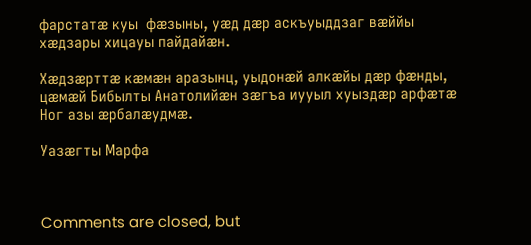фарстатæ куы  фæзыны, уæд дæр аскъуыддзаг вæййы хæдзары хицауы пайдайæн.

Хæдзæрттæ кæмæн аразынц, уыдонæй алкæйы дæр фæнды, цæмæй Бибылты Анатолийæн зæгъа иууыл хуыздæр арфæтæ Ног азы æрбалæудмæ.

Уазæгты Марфа



Comments are closed, but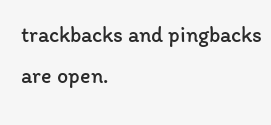trackbacks and pingbacks are open.